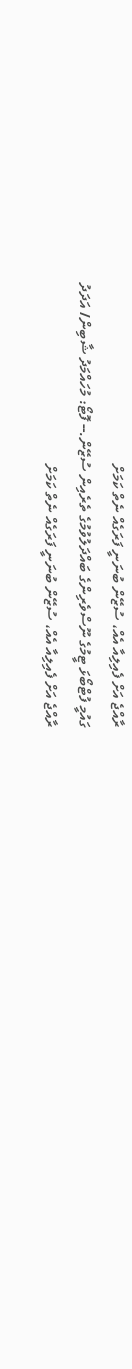ރާއްޖެ އަށް ފެއިލިއާ އެއް، ސުޒޭން ބުނަނީ ފަރަގެއް ނެތް ކަމަށް
ގައުމީ ފުޓްބޯޅަ ޓީމުގެ ނޫސްވެރިންގެ ބައްދަލުވުމުގެ ތެރެއިން ސުޒޭން.-- ފޮޓޯ: މުހައްމަދު ޝާބިން/ އަދަދު
ރާއްޖެ އަށް ފެއިލިއާ އެއް، ސުޒޭން ބުނަނީ ފަރަގެއް ނެތް ކަމަށް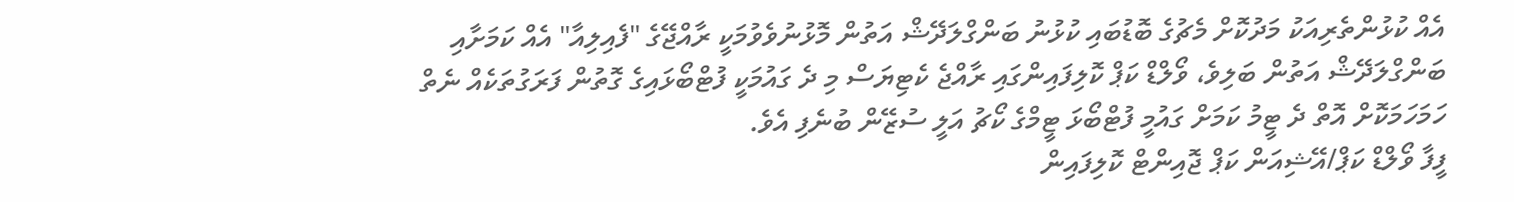އެއް ކުޅުންތެރިއަކު މަދުކޮށް މެޗުގެ ބޮޑުބައި ކުޅުނު ބަންގްލަދޭޝް އަތުން މޮޅުނުވެވުމަކީ ރާއްޖޭގެ "ފެއިލިއާ" އެއް ކަމަށާއި ބަންގްލަދޭޝް އަތުން ބަލިވެ، ވޯލްޑް ކަޕް ކޮލިފައިންގައި ރާއްޖެ ކެޓިޔަސް މި ދެ ގައުމަކީ ފުޓްބޯޅައިގެ ގޮތުން ފަރަގުތަކެއް ނެތް ހަމަހަމަކޮށް އޮތް ދެ ޓީމު ކަމަށް ގައުމީ ފުޓްބޯޅަ ޓީމްގެ ކޯޗު އަލީ ސުޒޭން ބުނެފި އެވެ.
ފީފާ ވޯލްޑް ކަޕް/އޭޝިއަން ކަޕް ޖޮއިންޓް ކޮލިފައިން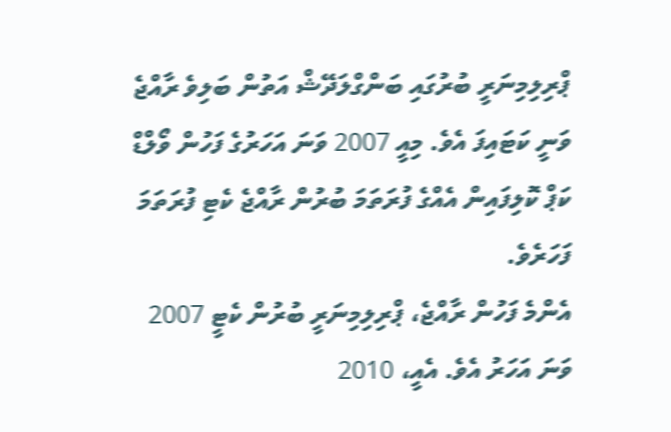ޕްރިލިމިނަރީ ބުރުގައި ބަންގްލަދޭޝް އަތުން ބަލިވެ ރާއްޖެ ވަނީ ކަޓައިފަ އެވެ. މިއީ 2007 ވަނަ އަހަރުގެ ފަހުން ވޯލްޑް ކަޕް ކޮލިފައިން އެއްގެ ފުރަތަމަ ބުރުން ރާއްޖެ ކެޓި ފުރަތަމަ ފަހަރެވެ.
އެންމެ ފަހުން ރާއްޖެ، ޕްރިލިމިނަރީ ބުރުން ކެޓީ 2007 ވަނަ އަހަރު އެވެ. އެއީ، 2010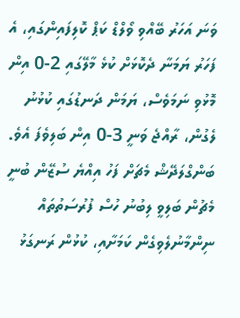ވަނަ އަހަރު ބޭއްވި ވޯލްޑް ކަޕް ކޮލިފައިންގައި، އެ ފަހަރު ޔަމަނާ ދެކޮޅަށް ކުޅެ މާލޭގައި 2-0 އިން މޮޅުވި ނަމަވެސް، ޔަމަން ދަނޑުގައި ކުޅުނު ލެގުން، ރާއްޖެ ވަނީ 3-0 އިން ބަލިވެފަ އެވެ.
ބަންގްލަދޭޝް މެޗަށް ފަހު އިއްޔެ ސުޒޭން ބުނީ މެޗުން ބަލިވީ ލިބުނު ހުސް ފުރުސަތުތައް ނިންމާނުލެވިގެން ކަމަށާއި، ކުޅުން ރަނގަޅު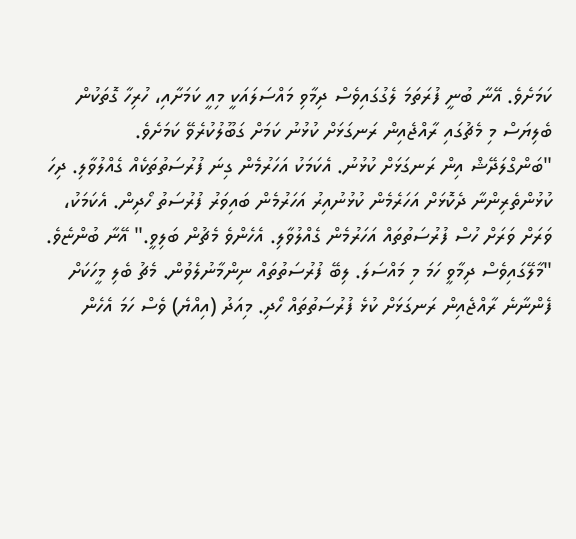ކަމަށެވެ. އޭނާ ބުނީ ފުރަތަމަ ލެގުގައިވެސް ދިމާވި މައްސަލައަކީ މިއީ ކަމަށާއި، ހުރިހާ ގޮތަކުން ބެލިޔަސް މި މެޗުގައި ރާއްޖެއިން ރަނގަޅަށް ކުޅުނު ކަމަށް ގަބޫލުކުރެވޭ ކަމަށެވެ.
"ބަންގްލަދޭޝް އިން ރަނގަޅަށް ކުޅުނު. އެކަމަކު އަހަރުމެން ގިނަ ފުރުސަތުތަކެއް ގެއްލުވާލި. ދިހަ ކުޅުންތެރިންނާ ދެކޮޅަށް އަހަރެމެން ކުޅުނުއިރު އަހަރުމެން ބައިވަރު ފުރުސަތު ހޯދިން. އެކަމަކު، ވަރަށް ވަރަށް ހުސް ފުރުސަތުތައް އަހަރުމެން ގެއްލުވާލި. އެހެންވެ މެޗުން ބަލިވީ." އޭނާ ބުންޏެވެ.
"މާލޭގައިވެސް ދިމާވީ ހަމަ މި މައްސަލަ. ލިބޭ ފުރުސަތުތައް ނިންމާނުލެވުން. މެޗު ބެލި މީހަކަށް ފެންނާނެ ރާއްޖެއިން ރަނގަޅަށް ކުޅެ ފުރުސަތުތައް ހޯދި. މިއަދު (އިއްޔެ) ވެސް ހަމަ އެހެން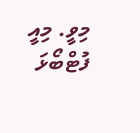މިވީ. މިއީ ފުޓްބޯޅަ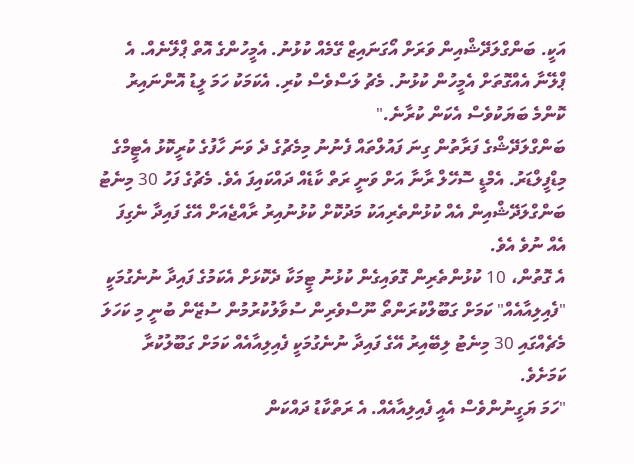އަކީ. ބަންގްލަދޭޝްއިން ވަރަށް އޯގަނައިޒް ގޭމެއް ކުޅުނު. އެމީހުންގެ އޮތް ޕްލޭނެއް. އެ ޕްލޭނާ އެއްގޮތަށް އެމީހުން ކުޅުނު. މެޗު ލަސްވެސް ކުރި. އެކަމަކު ހަމަ ލީޑު އޮންނައިރު ކޮންމެ ބަޔަކުވެސް އެކަން ކުރާނެ."
ބަންގްލަދޭޝްގެ ފަރާތުން ގިނަ ފައުލްތައް ފެނުނު މިމެޗުގެ ދެ ވަނަ ހާފުގެ ކުރީކޮޅު އެޓީމްގެ މިޑްފީލްޑަރު. އެމްޑީ ސޮހޭލް ރާނާ އަށް ވަނީ ރަތް ކާޑެއް ދައްކައިފަ އެވެ. މެޗުގެ ފަހު 30 މިނެޓު ބަންގްލަދޭޝްއިން އެއް ކުޅުންތެރިއަކު މަދުކޮށް ކުޅުނުއިރު ރާއްޖެއަށް އޭގެ ފައިދާ ނެގިފަ އެއް ނުވެ އެވެ.
އެ ގޮތުން، 10 ކުޅުންތެރިން ގޮވައިގެން ކުޅުނު ޓީމަކާ ދެކޮޅަށް އެކަމުގެ ފައިދާ ނުނެގުމަކީ "ފެއިލިއާއެއް" ކަމަށް ގަބޫލްކުރަންތޯ ނޫސްވެރިން ސުވާލުކުރުމުން ސުޒޭން ބުނީ މި ކަހަލަ މެޗެއްގައި 30 މިނެޓު ލިބޭއިރު އޭގެ ފައިދާ ނުނެގުމަކީ ފެއިލިއާއެއް ކަމަށް ގަބޫލުކުރާ ކަމަށެވެ.
"ހަމަ ޔަގީނުންވެސް އެއީ ފެއިލިއާއެއް. އެ ރަތްކާޑު ދައްކަން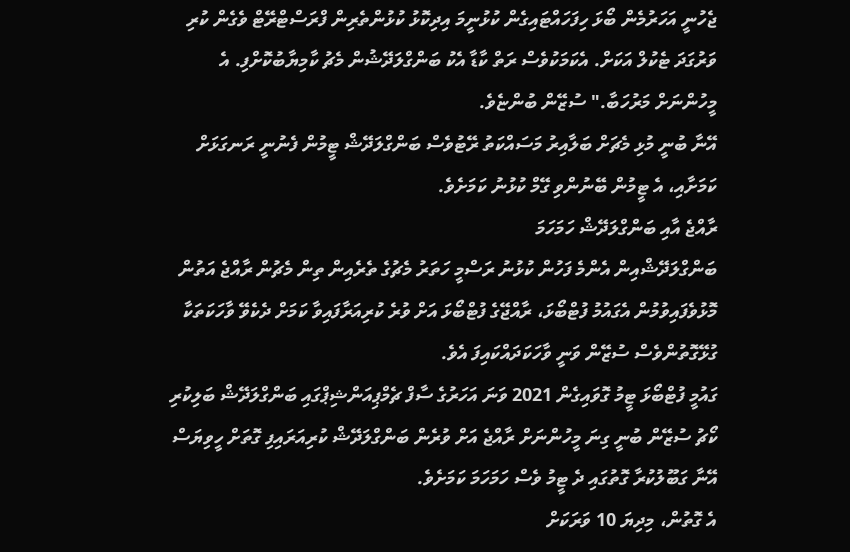ޖެހުނީ އަހަރުމެން ބޯޅަ ހިފަހައްޓައިގެން ކުޅުނީމަ އިދިކޮޅު ކުޅުންތެރިން ފްރަސްޓްރޭޓް ވެގެން ކުރި ވަރުގަދަ ޓެކުލް އަކަށް. އެކަމަކުވެސް ރަތް ކާޑާ އެކު ބަންގްލަދޭޝުން މެޗު ކާމިޔާބުކޮށްފި. އެ މީހުންނަށް މަރުހަބާ." ސުޒޭން ބުންޏެވެ.
އޭނާ ބުނީ މުޅި މެޗަށް ބަލާއިރު މަސައްކަތު ރޭޓުވެސް ބަންގްލަދޭޝް ޓީމުން ފެނުނީ ރަނގަޅަށް ކަމަށާއި، އެ ޓީމުން ބޭނުންވި ގޭމް ކުޅުނު ކަމަށެވެ.
ރާއްޖެ އާއި ބަންގްލަދޭޝް ހަމަހަމަ
ބަންގްލަދޭޝްއިން އެންމެ ފަހުން ކުޅުނު ރަސްމީ ހަތަރު މެޗުގެ ތެރެއިން ތިން މެޗުން ރާއްޖެ އަތުން މޮޅުވެފައިވުމުން އެގައުމު ފުޓްބޯޅަ، ރާއްޖޭގެ ފުޓްބޯޅަ އަށް ވުރެ ކުރިއަރާފައިވާ ކަމަށް ދެކެވޭ ވާހަކަތަކާ ގުޅޭގޮތުންވެސް ސުޒޭން ވަނީ ވާހަކަދައްކައިފަ އެވެ.
ގައުމީ ފުޓްބޯޅަ ޓީމު ގޮވައިގެން 2021 ވަނަ އަހަރުގެ ސާފް ޗެމްޕިއަންޝިޕްގައި ބަންގްލަދޭޝް ބަލިކުރި ކޯޗު ސުޒޭން ބުނީ ގިނަ މީހުންނަށް ރާއްޖެ އަށް ވުރެން ބަންގްލަދޭޝް ކުރިއަރައިފި ގޮތަށް ހީވިޔަސް އޭނާ ގަބޫލުކުރާ ގޮތުގައި ދެ ޓީމު ވެސް ހަމަހަމަ ކަމަށެވެ.
އެ ގޮތުން، މިދިޔަ 10 ވަރަކަށް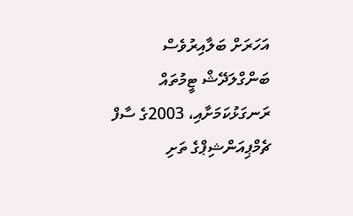އަހަރަށް ބަލާއިރުވެސް ބަންގްލަދޭޝް ޓީމުތައް ރަނގަޅުކަމަށާއި، 2003ގެ ސާފް ޗެމްޕިއަންޝިޕްގެ ތަށި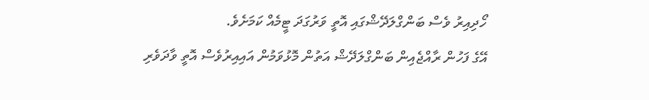ހޯދިއިރު ވެސް ބަންގްލަދޭޝްގައި އޮތީ ވަރުގަދަ ޓީމެއް ކަމަށެވެ.
އޭގެ ފަހުން ރާއްޖެއިން ބަންގްލަދޭޝް އަތުން މޮޅުވަމުން އައިއިރުވެސް އޮތީ ވާދަވެރި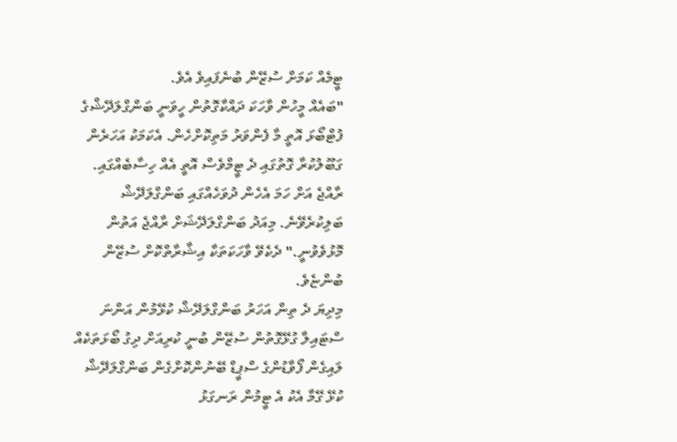ޓީމެއް ކަމަށް ސުޒޭން ބުނެފައިވެ އެވެ.
"ބައެއް މީހުން ވާހަކަ ދައްކާގޮތުން ހީވަނީ ބަންގްލަދޭޝްގެ ފުޓްބޯޅަ އޮތީ މާ ފެންވަރު މަތިކޮށްހެން. އެކަމަކު އަހަރެން ގަބޫލުކުރާ ގޮތުގައި ދެ ޓީމްވެސް އޮތީ އެއް ހިސާބެއްގައި. ރާއްޖެ އަށް ހަމަ އެހެން ދުވަހެއްގައި ބަންގްލަދޭޝް ބަލިކުރެވޭނެ. މިއަދު ބަންގްލަދޭޝަށް ރާއްޖެ އަތުން މޮޅުވެވުނީ." ދެކެވޭ ވާހަކަތަކާ އިޝާރާތްކޮށް ސުޒޭން ބުންޏެވެ.
މިދިޔަ ދެ ތިން އަހަރު ބަންގްލަދޭޝް ކުޅޭމުން އަންނަ ސްޓައިލާ ގުޅޭގޮތުން ސުޒޭން ބުނީ ކުރިއަށް ދިގު ބޯޅަތަކެއް ލައިގެން ފޯވާޑުންގެ ސްޕީޑް ބޭނުންކޮށްގެން ބަންގްލަދޭޝް ކުޅޭ ގޭމާ އެކު އެ ޓީމުން ރަނގަޅު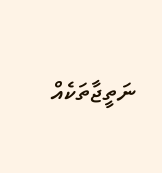ނަތީޖާތަކެއް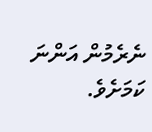ނެރެމުން އަންނަ ކަމަށެވެ.